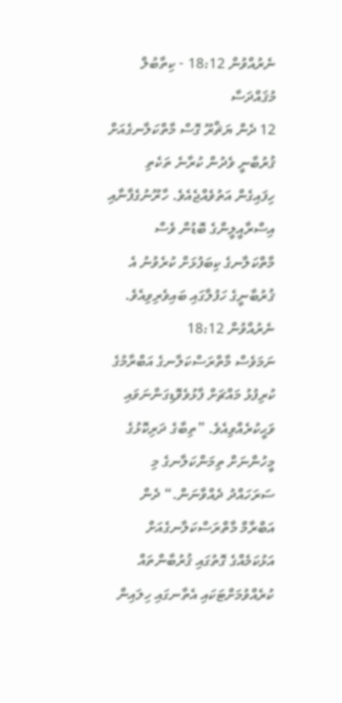ނެރުއްވުން 18:12 - ކިތާބުލް މުޤައްދަސާ
12 ދެން ޔަޘްރޫ ގޮސް މާތްކަލާނގެއަށް ޤުރުބާނީ ވެދުން ކުރާނެ ތަކެތި ހިފައިގެން އަތުވެއްޖެއެވެ. ހާރޫނުގެފާނާއި އިސްރާއީލީންގެ ބޮޑުން ވެސް މާތްކަލާނގެ ކިބަފުޅަށް ކުރެވުނު އެ ޤުރުބާނީގެ ހަފުލާގައި ބައިވެރިވިއެވެ.
ނެރުއްވުން 18:12
ނަމަވެސް މާތްރަސްކަލާނގެ އަބްރާމުގެ ކުރިފުޅު މައްޗަށް ފާޅުވެވޮޑިގަންނަވައި ވަޙީކުރެއްވިއެވެ. ”ތިބާގެ ދަރިކޮޅުގެ މީހުންނަށް ތިމަންކަލާނގެ މި ސަރަހައްދު ދެއްވާނަން.“ ދެން އަބްރާމް މާތްރަސްކަލާނގެއަށް އަޅުކަމެއްގެ ގޮތުގައި ޤުރުބާންތައް ކުރެއްވުމަށްޓަކައި އެތާނގައި ހިލައިން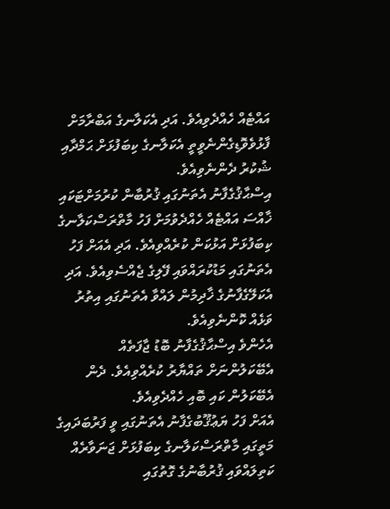އައްޓެއް ހެއްދެވިއެވެ. އަދި އެކަލާނގެ އަބްރާމަށް ފާޅުވެވޮޑިގެންނެވީތީ އެކަލާނގެ ކިބަފުޅަށް ޙަމްދާއި ޝުކުރު ދެންނެވިއެވެ.
އިސްޙާޤުގެފާނު އެތަނުގައި ޤުރުބާން ކުރުމަށްޓަކައި ޚާއްސަ އައްޓެއް ހެއްދެވުމަށް ފަހު މާތްރަސްކަލާނގެ ކިބަފުޅަށް އަޅުކަން ކުރެއްވިއެވެ. އަދި އެއަށް ފަހު އެތަނުގައި މަޑުކުރައްވައި ފޭލިގެ ޖެއްސެވިއެވެ. އަދި އެކަލޭގެފާނުގެ ޚާދިމުން ލައްވާ އެތަނުގައި އިތުރު ވަޅެއް ކޮންނެވިއެވެ.
އެހެންވެ އިސްޙާޤުގެފާނު ބޮޑު ޖާފަތެއް އެބޭކަލުންނަށް ތައްޔާރު ކުރެއްވިއެވެ. ދެން އެބޭކަލުން ކައި ބޮއި ހެއްދެވިއެވެ.
އެއަށް ފަހު ޔަޢުޤޫބުގެފާނު އެތަނުގައި ވީ ފަރުބަދައިގެ މަތީގައި މާތްރަސްކަލާނގެ ކިބަފުޅަށް ޖަނަވާރެއް ކަތިލައްވައި ޤުރުބާނުގެ ގޮތުގައި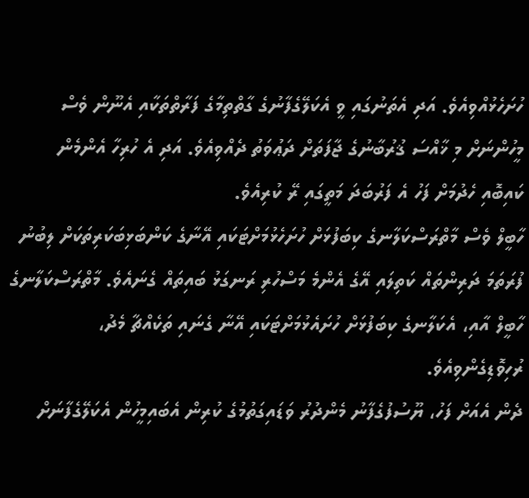ހުށަހެޅުއްވިއެވެ. އަދި އެތަނުގައި ވީ އެކަލޭގެފާނުގެ ގާތްތިމާގެ ފަރާތްތަކާއި އެނޫން ވެސް މީހުންނަށް މި ޚާއްސަ ޤުރުބާނުގެ ޖާފަތަށް ދަޢުވަތު ދެއްވިއެވެ. އަދި އެ ހުރިހާ އެންމެން ކައިބޮއި ހެދުމަށް ފަހު އެ ފަރުބަދަ މަތީގައި ރޭ ކުރިއެވެ.
ހާބީލް ވެސް މާތްރަސްކަލާނގެ ކިބަފުޅަށް ހުށަހެޅުމަށްޓަކައި އޭނާގެ ކަންބަޅިބަކަރިތަކަށް ލިބުނު ފުރަތަމަ ދަރިންތައް ކަތިލައި އޭގެ އެންމެ މަސްހުރި ރަނގަޅު ބައިތައް ގެނައެވެ. މާތްރަސްކަލާނގެ ހާބީލް އާއި، އެކަލާނގެ ކިބަފުޅަށް ހުށައެޅުމަށްޓަކައި އޭނާ ގެނައި ތަކެއްޗާ މެދު، ރުހިވޮޑިގެންވިއެވެ.
ދެން އެއަށް ފަހު، ޔޫސުފުގެފާނު މެންދުރު ވަޑައިގަތުމުގެ ކުރިން އެބައިމީހުން އެކަލޭގެފާނަށް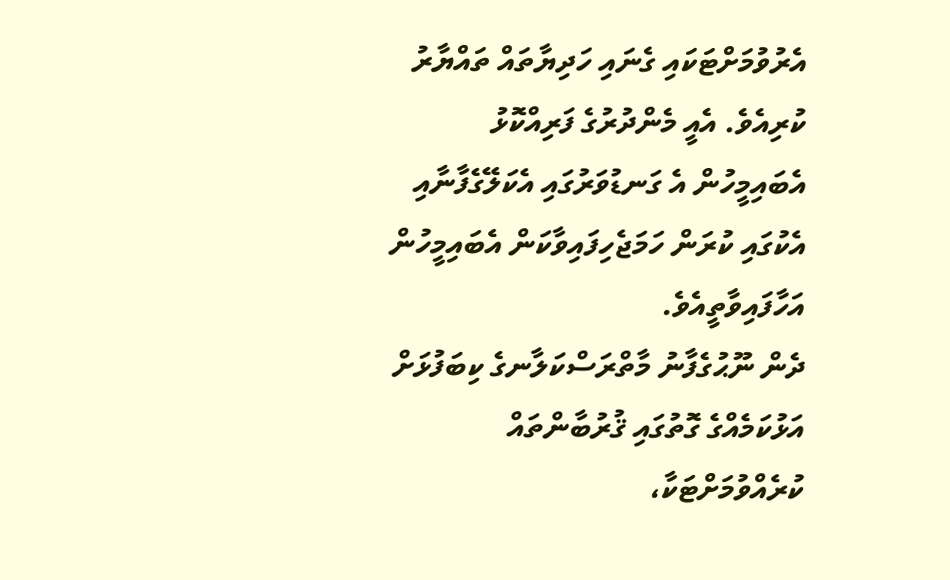އެރުވުމަށްޓަކައި ގެނައި ހަދިޔާތައް ތައްޔާރު ކުރިއެވެ. އެއީ މެންދުރުގެ ފަރިއްކޮޅު އެބައިމީހުން އެ ގަނޑުވަރުގައި އެކަލޭގެފާނާއި އެކުގައި ކުރަން ހަމަޖެހިފައިވާކަން އެބައިމީހުން އަހާފައިވާތީއެވެ.
ދެން ނޫޙުގެފާނު މާތްރަސްކަލާނގެ ކިބަފުޅަށް އަޅުކަމެއްގެ ގޮތުގައި ޤުރުބާންތައް ކުރެއްވުމަށްޓަކާ،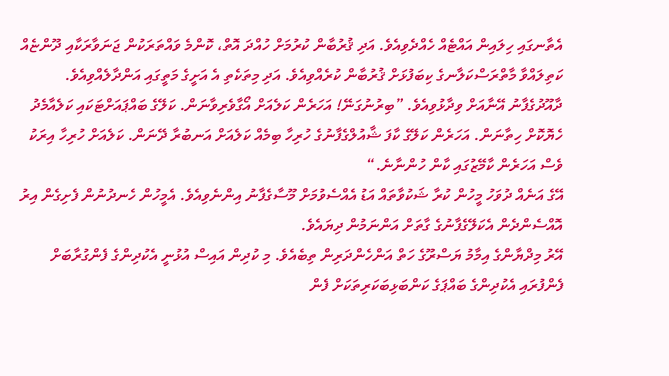އެތާނގައި ހިލައިން އައްޓެއް ހެއްދެވިއެވެ. އަދި ޤުރުބާން ކުރުމަށް ހުއްދަ އޮތް، ކޮންމެ ވައްތަރަކުން ޖަނަވާރަކާއި ދޫންޏެއް ކަތިލައްވާ މާތްރަސްކަލާނގެ ކިބަފުޅަށް ޤުރުބާން ކުރެއްވިއެވެ. އަދި މިތަކެތި އެ އަށީގެ މަތީގައި އަންދާލެއްވިއެވެ.
ދާއޫދުގެފާނު އޭނާއަށް ވިދާޅުވިއެވެ. ”ބިރުނުގަނޭ! އަހަރެން ކަލެއަށް އޯގާވެރިވާނަން. ކަލޭގެ ބައްޕައަށްޓަކައި ކަލެއާމެދު ހެޔޮކޮށް ހިތާނަން. އަހަރެން ކަލޭގެ ކާފަ ޝާއުލްގެފާނުގެ ހުރިހާ ބިމެއް ކަލެއަށް އަނބުރާ ދޭނަން. ކަލެއަށް ހުރިހާ އިރަކު ވެސް އަހަރެން ކާމޭޒުގައި ކާން ހުންނާނެ.“
އޭގެ އަނެއް ދުވަހު މީހުން ކުރާ ޝަކުވާތައް އަޑު އެއްސެވުމަށް މޫސާގެފާނު އިންނެވިއެވެ. އެމީހުން ހެނދުނުން ފެށިގެން އިރު އޮއްސެންދެން އެކަލޭގެފާނުގެ ގާތަށް އަންނަމުން ދިޔައެވެ.
އޭރު މިދްޔާންގެ އިމާމު ޔަސްރޫގެ ހަތް އަންހެންދަރިން ތިބެއެވެ. މި ކުދިން އައިސް އުޅުނީ އެކުދިންގެ ފެންގުރާބަށް ފެންފުރައި އެކުދިންގެ ބައްޕަގެ ކަންބަޅިބަކަރިތަކަށް ފެން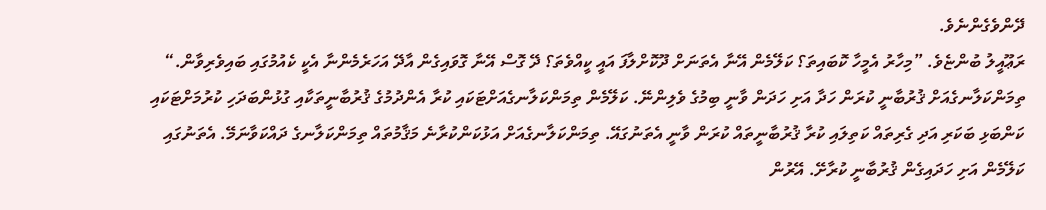ދޭންވެގެންނެވެ.
ރަޢޫއީލު ބުންޏެވެ. ”މިހާރު އެމީހާ ކޮބައިތަ؟ ކަލޭމެން އޭނާ އެތަނަށް ދޫކޮށްލާފަ އައީ ކީއްވެތަ؟ ދޭ ގޮސް އޭނާ ގޮވައިގެން އާދޭ އަހަރެމެންނާ އެކީ ކެއުމުގައި ބައިވެރިވާން.“
ތިމަންކަލާނގެއަށް ޤުރުބާނީ ކުރަން ހަދާ އަށި ހަދަން ވާނީ ބިމުގެ ވެލިންނޭ. ކަލޭމެން ތިމަންކަލާނގެއަށްޓަކައި ކުރާ އެންދުމުގެ ޤުރުބާނީތަކާއި ގުޅުންބަދަހި ކުރުމަށްޓަކައި ކަންބަޅި ބަކަރި އަދި ގެރިތައް ކަތިލައި ކުރާ ޤުރުބާނީތައް ކުރަން ވާނީ އެތަނުގައޭ. ތިމަންކަލާނގެއަށް އަޅުކަންކުރާނެ މަޤާމުތައް ތިމަންކަލާނގެ ދައްކަވާނަމޭ. އެތަނުގައި ކަލޭމެން އަށި ހަދައިގެން ޤުރުބާނީ ކުރާށޭ. އޭރުން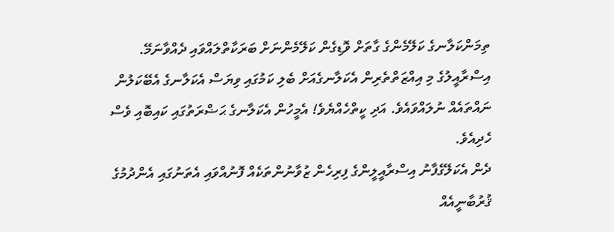ތިމަންކަލާނގެ ކަލޭމެންގެ ގާތަށް ވޮޑިގެން ކަލޭމެންނަށް ބަރަކާތްލައްވައި ދެއްވާނަމޭ.
އިސްރާއީލުގެ މި އިއްޒަތްތެރިން އެކަލާނގެއަށް ބެލި ކަމުގައި ވިޔަސް އެކަލާނގެ އެބޭކަލުން ނައްތައެއް ނުލައްވައެވެ. އަދި ކީތްހެއްޔެވެ! އެމީހުން އެކަލާނގެ ޙަޟްރަތުގައި ކައިބޮއި ވެސް ހެދިއެވެ.
ދެން އެކަލޭގެފާނު އިސްރާއީލީންގެ ފިރިހެން ޒުވާނުންތަކެއް ފޮނުއްވައި އެތަނުގައި އެންދުމުގެ ޤުރުބާނީއެއް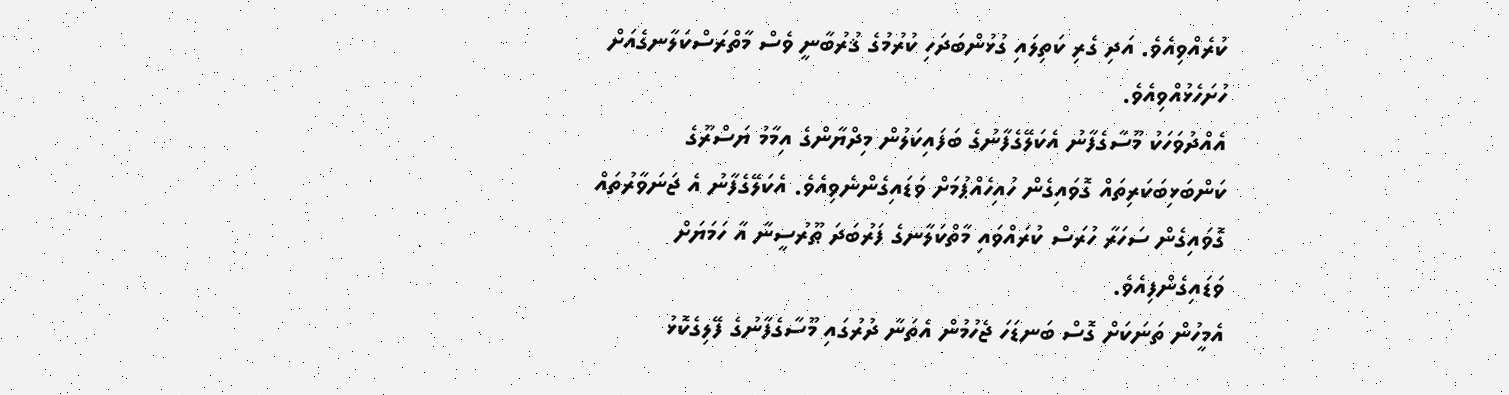ކުރެއްވިއެވެ. އަދި ގެރި ކަތިލައި ގުޅުންބަދަހި ކުރުމުގެ ޤުރުބާނީ ވެސް މާތްރަސްކަލާނގެއަށް ހުށަހެޅުއްވިއެވެ.
އެއްދުވަހަކު މޫސާގެފާނު އެކަލޭގެފާނުގެ ބަފައިކަލުން މިދްޔާންގެ އިމާމު ޔަސްރޫގެ ކަންބަޅިބަކަރިތައް ގޮވައިގެން ހުއިހެއްޕުމަށް ވަޑައިގެންނެވިއެވެ. އެކަލޭގެފާނު އެ ޖަނަވާރުތައް ގޮވައިގެން ސަހަރާ ހުރަސް ކުރައްވައި މާތްކަލާނގެ ފަރުބަދަ ޠޫރުސީނާ އާ ހަމަޔަށް ވަޑައިގެންފިއެވެ.
އެމީހުން ތަނަކަށް ގޮސް ބަނޑަހަ ޖެހުމުން އެތަނާ ދުރުގައި މޫސާގެފާނުގެ ފޭލިގެކޮޅު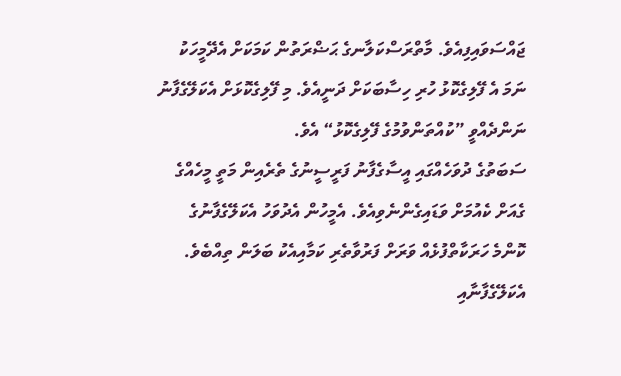ޖައްސަވައިފިއެވެ. މާތްރަސްކަލާނގެ ޙަޟްރަތުން ކަމަކަށް އެދޭމީހަކު ނަމަ އެ ފޭލިގެކޮޅު ހުރި ހިސާބަކަށް ދަނީއެވެ. މި ފޭލިގެކޮޅަށް އެކަލޭގެފާނު ނަންދެއްވީ ”ކުއްތަންވުމުގެ ފޭލިގެކޮޅު“ އެވެ.
ސަބަތުގެ ދުވަހެއްގައި އީސާގެފާނު ފަރީސީނުގެ ތެރެއިން މަތީ މީހެއްގެ ގެއަށް ކެއުމަށް ވަޑައިގެންނެވިއެވެ. އެމީހުން އެދުވަހު އެކަލޭގެފާނުގެ ކޮންމެ ހަރަކާތްފުޅެއް ވަރަށް ފަރުވާތެރި ކަމާއިއެކު ބަލަން ތިއްބެވެ.
އެކަލޭގެފާނާއި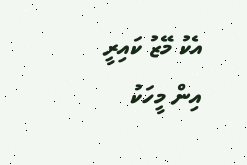އެކު މޭޒު ކައިރީ އިން މީހަކު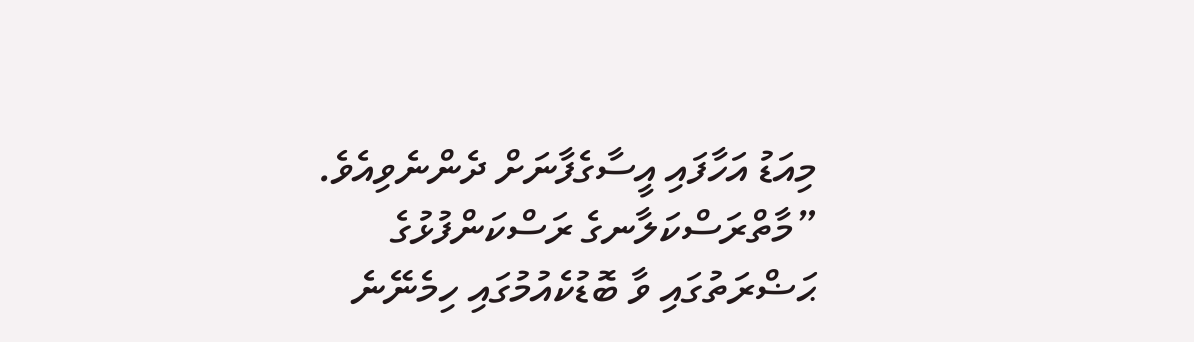މިއަޑު އަހާފައި އީސާގެފާނަށް ދެންނެވިއެވެ. ”މާތްރަސްކަލާނގެ ރަސްކަންފުޅުގެ ޙަޟްރަތުގައި ވާ ބޮޑުކެއުމުގައި ހިމެނޭނެ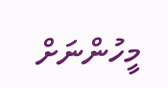މީހުންނަށް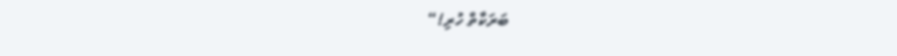ބަރަކާތް ހުރި!“